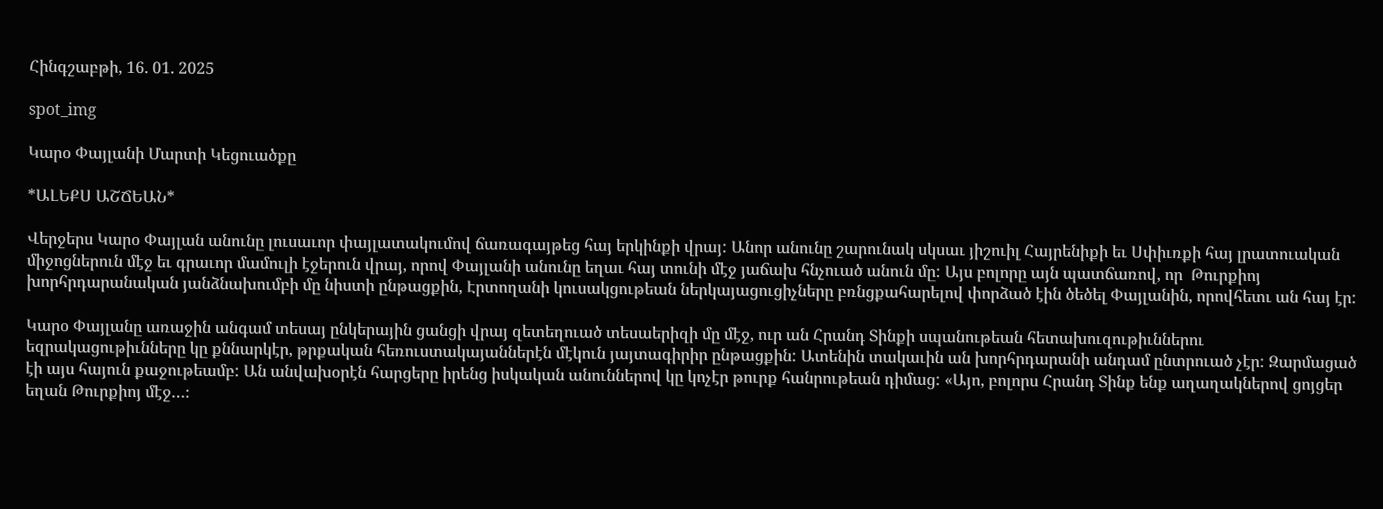Հինգշաբթի, 16. 01. 2025

spot_img

Կարօ Փայլանի Մարտի Կեցուածքը

*ԱԼԵՔՍ ԱՇՃԵԱՆ*

Վերջերս Կարօ Փայլան անունը լուսաւոր փայլատակումով ճառագայթեց հայ երկինքի վրայ: Անոր անունը շարունակ սկսաւ յիշուիլ Հայրենիքի եւ Սփիւռքի հայ լրատուական միջոցներուն մէջ եւ գրաւոր մամուլի էջերուն վրայ, որով Փայլանի անունը եղաւ հայ տունի մէջ յաճախ հնչուած անուն մը: Այս բոլորը այն պատճառով, որ  Թուրքիոյ խորհրդարանական յանձնախումբի մը նիստի ընթացքին, Էրտողանի կուսակցութեան ներկայացուցիչները բռնցքահարելով փորձած էին ծեծել Փայլանին, որովհետւ ան հայ էր:

Կարօ Փայլանը առաջին անգամ տեսայ ընկերային ցանցի վրայ զետեղուած տեսաերիզի մը մէջ, ուր ան Հրանդ Տինքի սպանութեան հետախուզութիւններու եզրակացութիւնները կը քննարկէր, թրքական հեռուստակայաններէն մէկուն յայտագիրիր ընթացքին: Ատենին տակաւին ան խորհրդարանի անդամ ընտրուած չէր: Զարմացած էի այս հայուն քաջութեամբ: Ան անվախօրէն հարցերը իրենց իսկական անուններով կը կոչէր թուրք հանրութեան դիմաց: «Այո, բոլորս Հրանդ Տինք ենք աղաղակներով ցոյցեր եղան Թուրքիոյ մէջ…։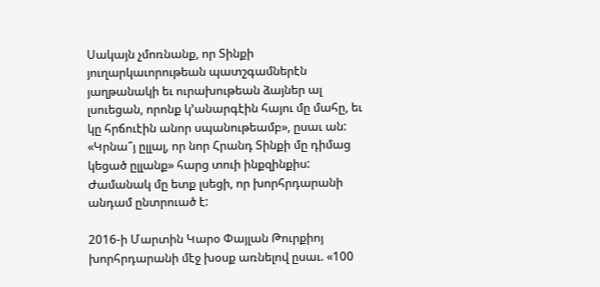Սակայն չմոռնանք, որ Տինքի յուղարկաւորութեան պատշգամներէն յաղթանակի եւ ուրախութեան ձայներ ալ լսուեցան, որոնք կ’անարգէին հայու մը մահը, եւ կը հրճուէին անոր սպանութեամբ», ըսաւ ան: «Կրնա՞յ ըլլալ, որ նոր Հրանդ Տինքի մը դիմաց կեցած ըլլանք» հարց տուի ինքզինքիս: Ժամանակ մը ետք լսեցի, որ խորհրդարանի անդամ ընտրուած է:

2016-ի Մարտին Կարօ Փայլան Թուրքիոյ խորհրդարանի մէջ խօսք առնելով ըսաւ. «100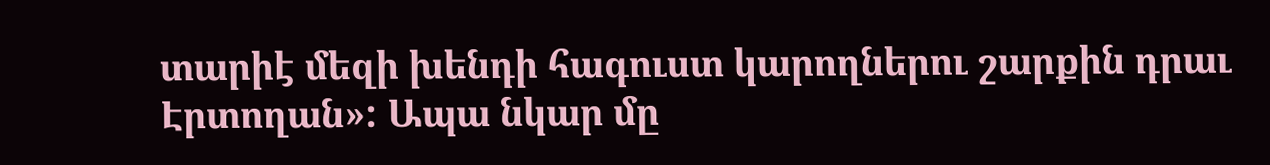տարիէ մեզի խենդի հագուստ կարողներու շարքին դրաւ Էրտողան»: Ապա նկար մը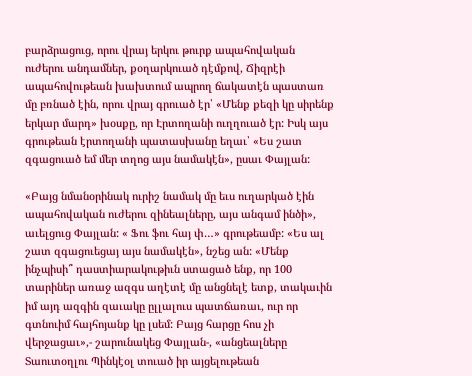բարձրացուց, որու վրայ երկու թուրք ապահովական ուժերու անդամներ, քօղարկուած դէմքով, Ճիզրէի ապահովութեան խախտում ապրող ճակատէն պաստառ մը բռնած էին, որու վրայ գրուած էր՝ «Մենք քեզի կը սիրենք երկար մարդ» խօսքը, որ Էրտողանի ուղղուած էր: Իսկ այս գրութեան էրտողանի պատասխանը եղաւ՝ «Ես շատ զգացուած եմ մեր տղոց այս նամակէն», ըսաւ Փայլան:

«Բայց նմանօրինակ ուրիշ նամակ մը եւս ուղարկած էին ապահովական ուժերու զինեալները, այս անգամ ինծի», աւելցուց Փայլան: « Ֆու ֆու հայ փ…» գրութեամբ: «Ես ալ շատ զգացուեցայ այս նամակէն», նշեց ան: «Մենք ինչպիսի՞ դաստիարակութիւն ստացած ենք, որ 100 տարիներ առաջ ազգս աղէտէ մը անցնելէ ետք, տակաւին իմ այդ ազգին զաւակը ըլլալուս պատճառաւ, ուր որ գտնուիմ հայհոյանք կը լսեմ: Բայց հարցը հոս չի վերջացաւ»,- շարունակեց Փայլան-, «անցեալները Տաուտօղլու Պինկէօլ տուած իր այցելութեան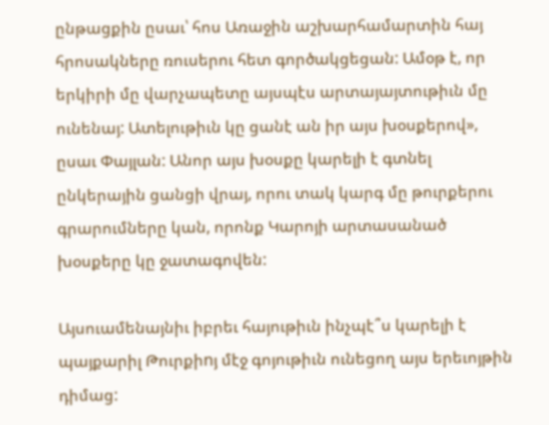ընթացքին ըսաւ՝ հոս Առաջին աշխարհամարտին հայ հրոսակները ռուսերու հետ գործակցեցան: Ամօթ է, որ երկիրի մը վարչապետը այսպէս արտայայտութիւն մը ունենայ: Ատելութիւն կը ցանէ ան իր այս խօսքերով», ըսաւ Փայլան: Անոր այս խօսքը կարելի է գտնել ընկերային ցանցի վրայ, որու տակ կարգ մը թուրքերու գրարումները կան, որոնք Կարոյի արտասանած խօսքերը կը ջատագովեն:

Այսուամենայնիւ իբրեւ հայութիւն ինչպէ՞ս կարելի է պայքարիլ Թուրքիnյ մէջ գոյութիւն ունեցող այս երեւոյթին դիմաց: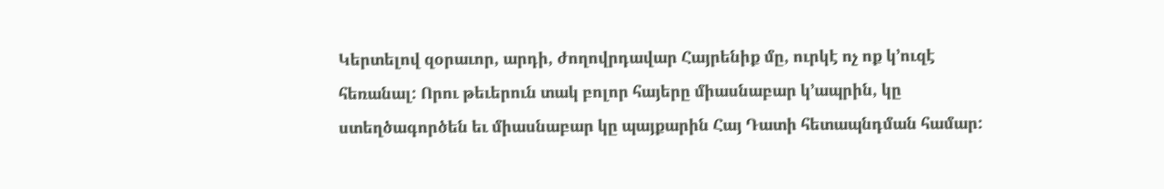Կերտելով զօրաւոր, արդի, ժողովրդավար Հայրենիք մը, ուրկէ ոչ ոք կ’ուզէ հեռանալ: Որու թեւերուն տակ բոլոր հայերը միասնաբար կ’ապրին, կը ստեղծագործեն եւ միասնաբար կը պայքարին Հայ Դատի հետապնդման համար: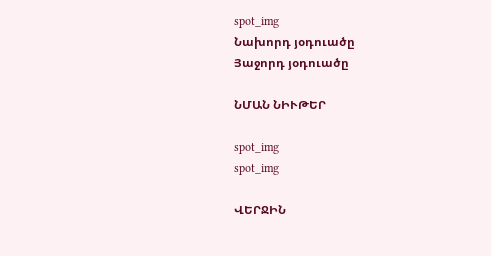spot_img
Նախորդ յօդուածը
Յաջորդ յօդուածը

ՆՄԱՆ ՆԻՒԹԵՐ

spot_img
spot_img

ՎԵՐՋԻՆ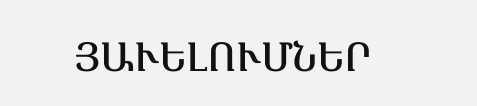ՅԱՒԵԼՈՒՄՆԵՐ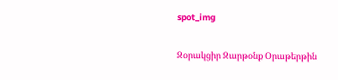spot_img

Զօրակցիր Զարթօնք Օրաթերթին